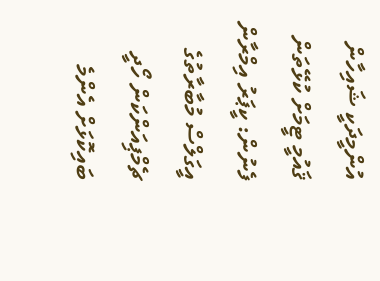އުންމީދަކީ ޝައިހާން ޤައުމީ ޓީމަށް ކުޅޭތަން ފެނުން: ކީޕަރު އިމްރާން
އީގަލްސް މުބާރާތުގެ ޗެމްޕިއަންކަން ހޯދީ ބައިކޮޅަށް އެންމެ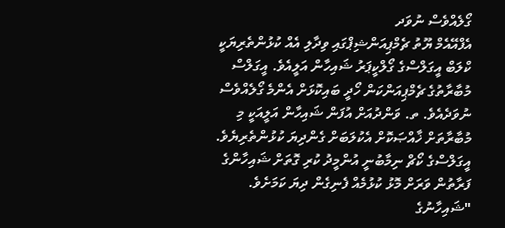ގޯލެއްވެސް ނުވަދ
އެފްއޭއެމް ޔޫތު ޗެމްޕިއަންޝިޕްގައި ވިދާލި އެއް ކުޅުންތެރިޔަކީ ކްލަބް އީގަލްސްގެ ގޯލްކީޕަރު ޝައިހާން އަލީއެވެ. އީގަލްސް މުބާރާތުގެ ޗެމްޕިއަންކަން ހޯދީ ބައިކޮޅަށް އެންމެ ގޯލެއްވެސް ނުވަދެއެވެ. ތ. ވަންދުއަށް އުފަން ޝައިހާން އަލީއަކީ މި މުބާރާތަށް ޚާއްޞަކޮށް އެކުލަބަށް ގެންދިޔަ ކުޅުންތެރިޔެވެ. އީގަލްސްގެ ކޯޗް ނިމާބުނީ އުންމީދު ކުރި ގޮތަށް ޝައިހާންގެ ފަރާތުން ވަރަށް މޮޅު ކުޅުމެއް ފެނިގެން ދިޔަ ކަމަށެވެ.
"ޝައިހާނުގެ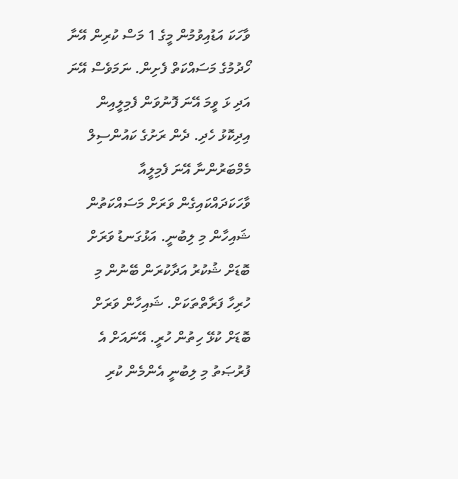ވާހަކަ އަޑުއިވުމުން މީގެ 1 މަސް ކުރިން އޭނާ ހޯދުމުގެ މަސައްކަތް ފެށިން. ނަމަވެސް އޭނަ އަދި ޅަ ވީމަ އޭނަ ފޮނުވަން ފެމިލީއިން އިދިކޮޅު ހެދި. ދެން ރަށުގެ ކައުންސިލް މެމްބަރުންނާ އޭނަ ފެމިލީއާ ވާހަކަދައްކައިގެން ވަރަށް މަސައްކަތުން ޝައިހާން މި ލިބުނީ. އަޅުގަނޑު ވަރަށް ބޮޑަށް ޝުކުރު އަދާކުރަން ބޭނުން މި ހުރިހާ ފަރާތްތަކަށް. ޝައިހާން ވަރަށް ބޮޑަށް ކުޅޭ ހިތުން ހުރީ. އޭނައަށް އެ ފުރުޞަތު މި ލިބުނީ އެންމެން ކުރި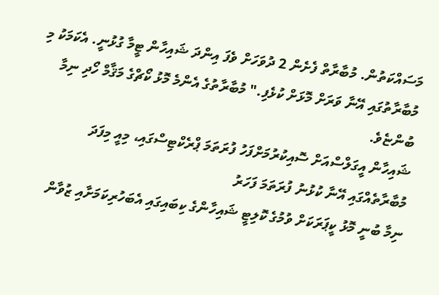މަސައްކަތުން. މުބާރާތް ފެށެން 2 ދުވަހަށް ވެފަ އިންދަ ޝައިހާން ޓީމާ ގުޅުނީ. އެކަމަކު މި މުބާރާތުގައި އޭނާ ވަރަށް މޮޅަށް ކުޅެފި." މުބާރާތުގެ އެންމެ މޮޅު ކޯޗްގެ މަޤާމް ހޯދި ނިމާ ބުންޏެވެ.
ޝައިހާން އީގަލްސްއަށް ސޮއިކުރުމަށްފަހު ފުރަތަމަ ޕްރެކްޓިސްގައި، މިއީ މިފަދަ މުބާރާތެއްގައި އޭނާ ކުޅުނު ފުރަތަމަ ފަހަރު
ނިމާ ބުނީ މޮޅު ކީޕަރަކަށް ވުމުގެ ކޮލިޓީ ޝައިހާންގެ ކިބައިގައި އެބަހުރިކަމަށާއި ޒުވާން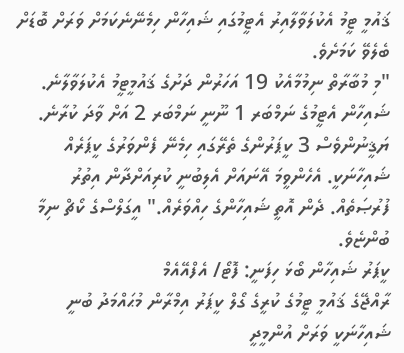ޤައުމީ ޓީމު އެކުލަވާލާއިރު އެޓީމުގައި ޝައިހާން ހިމެނޭނެކަމަށް ވަރަށް ބޮޑަށް ބެލެވޭ ކަމަށެވެ.
"މި މުބާރާތް ނިމުމާއެކު 19 އަހަރުން ދަށުގެ ޤައުމީޓީމު އެކުލަވާލާނެ. ޝައިހާން އެޓީމުގެ ނަމްބަރ 1 ނޫނީ ނަމްބަރ 2 އަށް ވާދަ ކުރާނެ. ޔަޤީނުންވެސް 3 ކީޕަރުންގެ ތެރޭގައި ހިމެނޭ ފެންވަރުގެ ކީޕަރެއް ޝައިހާނަކީ. އެހެންވީމަ އޭނައަށް އެލިބުނީ ކުރިއަށްދާން އިތުރު ފުރުޞަތެއް. ދެން އޮތީ ޝައިހާންގެ ހިއްވަރެއް." އީގަލްސްގެ ކޯޗް ނިމާ ބުންޏެވެ.
ކީޕަރު ޝައިހާން ބޯޅަ ހިފަނީ: ފޮޓޯ/ އެފްއޭއެމް
ރާއްޖޭގެ ޤައުމީ ޓީމުގެ ކުރީގެ ގޯލް ކީޕަރު އިމްރާން މުޙައްމަދު ބުނީ ޝައިހާނަކީ ވަރަށް އުންމީދީ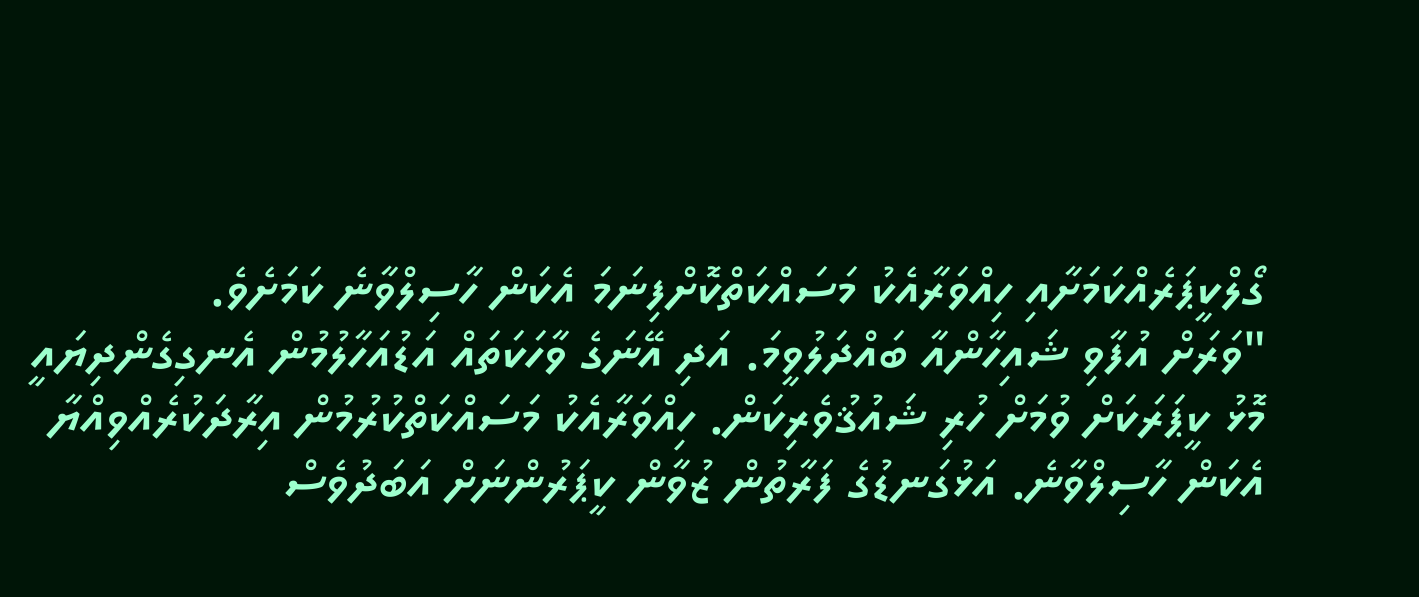ގޯލްކީޕަރެއްކަމަށާއި ހިއްވަރާއެކު މަސައްކަތްކޮށްފިނަމަ އެކަން ހާސިލްވާނެ ކަމަށެވެ.
"ވަރަށް އުފާވި ޝައިހާންއާ ބައްދަލުވީމަ. އަދި އޭނަގެ ވާހަކަތައް އަޑުއަހާލުމުން އެނގިގެންދިޔައީ މޮޅު ކީޕަރަކަށް ވުމަށް ހުރި ޝައުޤުވެރިކަން. ހިއްވަރާއެކު މަސައްކަތްކުރުމުން އިރާދަކުރެއްވިއްޔާ އެކަން ހާސިލްވާނެ. އަޅުގަނޑުގެ ފަރާތުން ޒުވާން ކީޕަރުންނަށް އަބަދުވެސް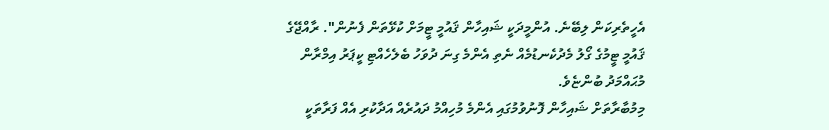އެހީތެރިކަން ލިބޭނެ. އުންމީދަކީ ޝައިހާން ޤައުމީ ޓީމަށް ކުޅޭތަން ފެނުން". ރާއްޖޭގެ ޤައުމީ ޓީމުގެ ގޯލު މެދުކެނޑުމެއް ނެތި އެންމެ ގިނަ ދުވަހު ބެލެހެއްޓި ކީޕަރު އިމްރާން މުޙައްމަދު ބުންޏެވެ.
މިމުބާރާތަށް ޝައިހާން ފޮނުވުމުގައި އެންމެ މުހިއްމު ދައުރެއް އަދާކުރި އެއް ފަރާތަކީ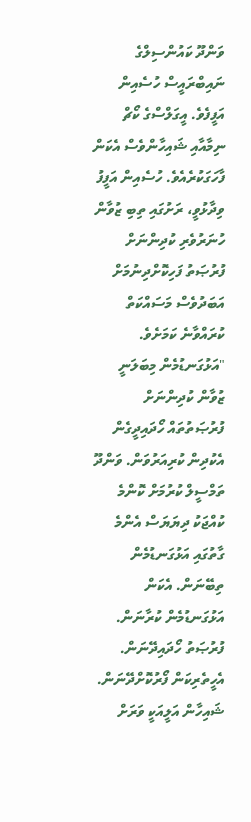ވަންދޫ ކައުންސިލްގެ ނައިބްރައީސް ހުސެއިން އަފީފެވެ. އީގަލްސްގެ ކޯޗް ނިމާއާއި ޝައިހާންވެސް އެކަން ފާހަގަކުރެއެވެ. ހުސެއިން އަފީފު ވިދާޅުވީ، ރަށުގައި ތިބި ޒުވާން ހުނަރުވެރި ކުދިންނަށް ފުރުޞަތު ފަހިކޮށްދިނުމަށް އަބަދުވެސް މަސައްކަތް ކުރައްވާނެ ކަމަށެވެ.
"އަޅުގަނޑުމެން މިބަލަނީ ޒުވާން ކުދިންނަށް ފުރުޞަތުތައް ހޯދައިދީގެން އެކުދިން ކުރިއަރުވަން. ވަންދޫ ތަމްސީލް ކުރުމަށް ކޮންމެ ކުއްޖަކު ދިޔަޔަސް އެންމެ ގާތުގައި އަޅުގަނޑުމެން ތިބޭނަން. އެކަން އަޅުގަނޑުމެން ކުރާނަން. ފުރުޞަތު ހޯދައިދޭނަން. އެހީތެރިކަން ފޯރުކޮށްދޭނަން. ޝައިހާން އަލީއަކީ ވަރަށް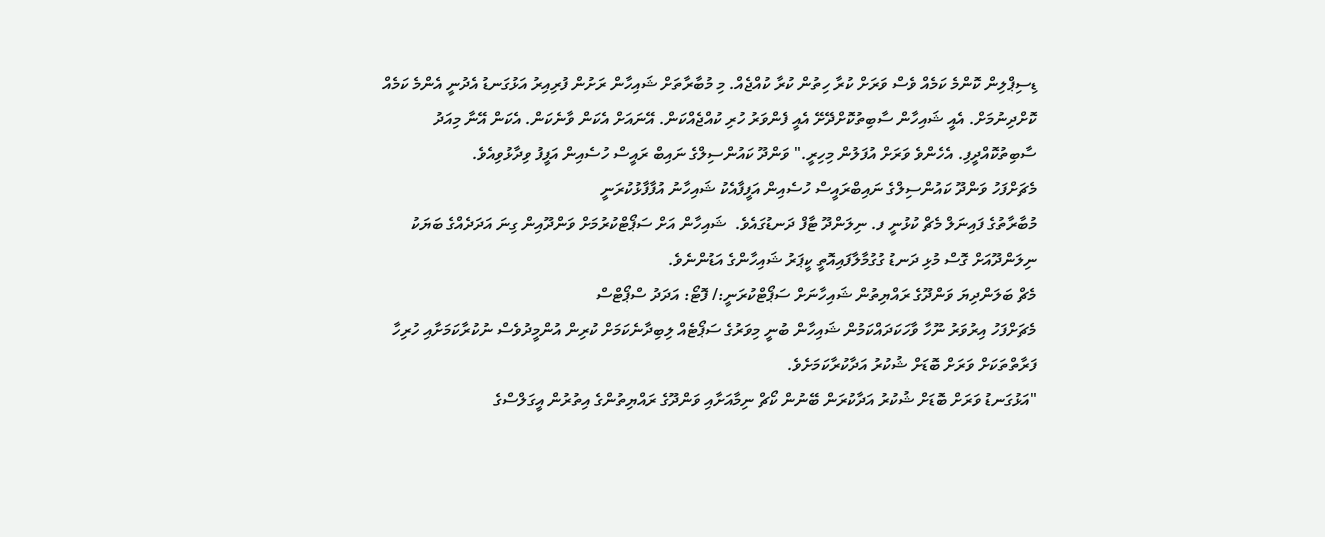ޑިސިޕްލިން ކޮންމެ ކަމެއް ވެސް ވަރަށް ކުރާ ހިތުން ކުރާ ކުއްޖެއް. މި މުބާރާތަށް ޝައިހާން ރަށުން ފުރިއިރު އަޅުގަނޑު އެދުނީ އެންމެ ކަމެއް ކޮށްދިނުމަށް. އެއީ ޝައިހާން ސާބިތުކޮށްދޭށޭ އެއީ ފެންވަރު ހުރި ކުއްޖެއްކަން. އޭނައަށް އެކަން ވާނެކަން. އެކަން އޭނާ މިއަދު ސާބިތުކޮއްދީފި. އެހެންވެ ވަރަށް އުފަލުން މިހިރީ." ވަންދޫ ކައުންސިލްގެ ނައިބް ރައީސް ހުސެއިން އަފީފު ވިދާޅުވިއެވެ.
މެޗަށްފަހު ވަންދޫ ކައުންސިލްގެ ނައިބްރައީސް ހުސެއިން އަފީފާއެކު ޝައިހާނު އުފާފާޅުކުރަނީ
މުބާރާތުގެ ފައިނަލް މެޗް ކުޅުނީ ފ. ނިލަންދޫ ޓާފް ދަނޑުގައެވެ.  ޝައިހާން އަށް ސަޕޯޓްކުރުމަށް ވަންދޫއިން ގިނަ އަދަދެއްގެ ބަޔަކު ނިލަންދޫއަށް ގޮސް މުޅި ދަނޑު ގުގުމާލާފައިއޮތީ ކީޕަރު ޝައިހާންގެ އަޑުންނެވެ.
މެޗް ބަލަންދިޔަ ވަންދޫގެ ރައްޔިތުން ޝައިހާނަށް ސަޕޯޓްކުރަނީ:/ ފޮޓޯ: އަދަދު ސްޕޯޓްސް
މެޗަށްފަހު އިރުވަރު ނޫހާ ވާހަކަދައްކަމުން ޝައިހާން ބުނީ މިވަރުގެ ސަޕޯޓެއް ލިބިދާނެކަމަށް ކުރިން އުންމީދުވެސް ނުކުރާކަމަށާއި ހުރިހާ ފަރާތްތަކަށް ވަރަށް ބޮޑަށް ޝުކުރު އަދާކުރާކަމަށެވެ.
"އަޅުގަނޑު ވަރަށް ބޮޑަށް ޝުކުރު އަދާކުރަން ބޭނުން ކޯޗް ނިމާއަށާއި ވަންދޫގެ ރައްޔިތުންގެ އިތުރުން އީގަލްސްގެ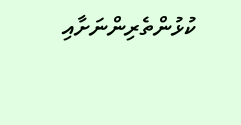ކުޅުންތެރިންނަށާއި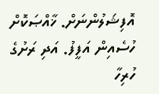އޮފިޝަލުންނަށް. ޚާއްޞަކޮށް ހުސެއިން އަފީފު. އަދި ރަށުގެ ހުރިހާ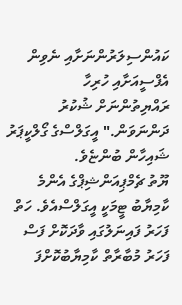ކައުންސިލަރުންނަށާއި ނެވިން އެފްސީއަށާއި ހުރިހާ ރައްޔިތުންނަށް ޝުކުރު ދަންނަވަން." އީގަލްސްގެ ގޯލްކީޕަރު ޝައިހާން ބުންޏެވެ.
ޔޫތު ޗެމްޕިއަންޝިޕްގެ އެންމެ ކާމިޔާބު ޓީމަކީ އީގަލްސްއެވެ. ހަތް ފަހަރު ފައިނަލުގައި ވާދަކޮށް ފަސް ފަހަރު މުބާރާތް ކާމިޔާބުކޮށްފަ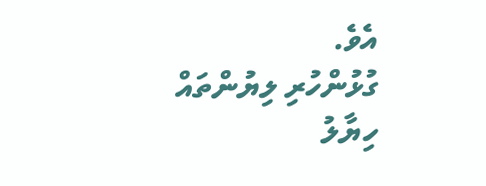އެވެ.
ގުޅުންހުރި ލިޔުންތައް
ހިޔާލު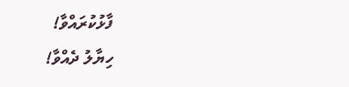ފާޅުކުރައްވާ!
ހިޔާލު ދެއްވާ!